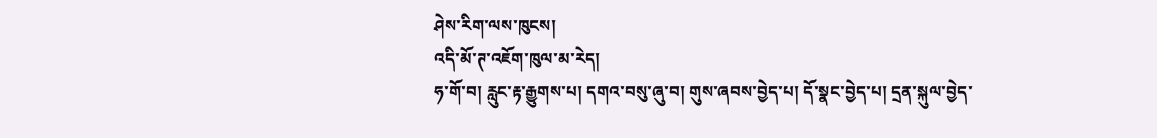ཤེས་རིག་ལས་ཁུངས།
འདི་མོ་ཊ་འཇོག་ཁུལ་མ་རེད།
ཧ་གོ་བ། རླུང་རྟ་རྒྱུགས་པ། དགའ་བསུ་ཞུ་བ། གུས་ཞབས་བྱེད་པ། དོ་སྣང་བྱེད་པ། དྲན་སྐུལ་བྱེད་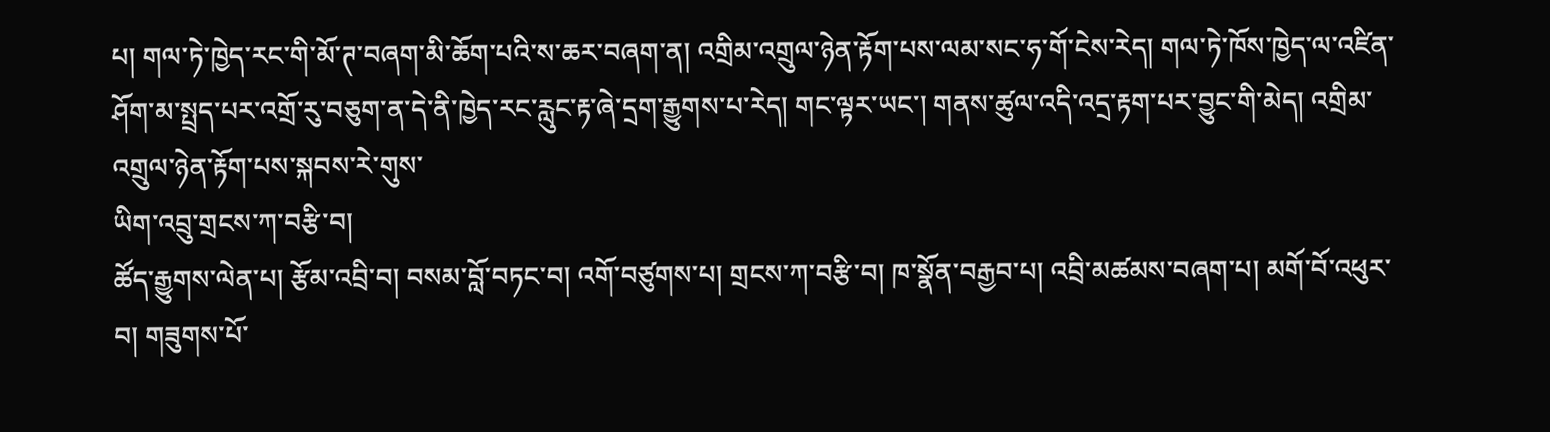པ། གལ་ཏེ་ཁྱེད་རང་གི་མོ་ཊ་བཞག་མི་ཆོག་པའི་ས་ཆར་བཞག་ན། འགྲིམ་འགྲུལ་ཉེན་རྟོག་པས་ལམ་སང་ཧ་གོ་ངེས་རེད། གལ་ཏེ་ཁོས་ཁྱེད་ལ་འཛིན་ཤོག་མ་སྤྲད་པར་འགྲོ་རུ་བཅུག་ན་དེ་ནི་ཁྱེད་རང་རླུང་རྟ་ཞེ་དྲག་རྒྱུགས་པ་རེད། གང་ལྟར་ཡང་། གནས་ཚུལ་འདི་འདྲ་རྟག་པར་བྱུང་གི་མེད། འགྲིམ་འགྲུལ་ཉེན་རྟོག་པས་སྐབས་རེ་གུས་
ཡིག་འབྲུ་གྲངས་ཀ་བརྩི་བ།
ཚོད་རྒྱུགས་ལེན་པ། རྩོམ་འབྲི་བ། བསམ་བློ་བཏང་བ། འགོ་བཙུགས་པ། གྲངས་ཀ་བརྩི་བ། ཁ་སྣོན་བརྒྱབ་པ། འབྲི་མཚམས་བཞག་པ། མགོ་བོ་འཕུར་བ། གཟུགས་པོ་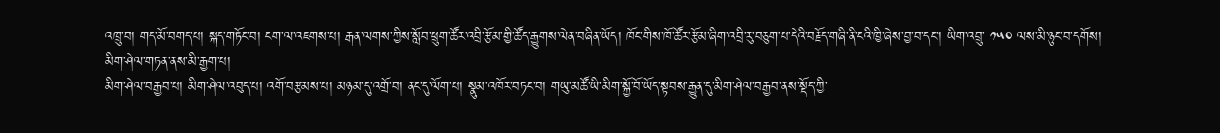འཁྲུ་བ། གད་མོ་བགད་པ། སྐད་གཏོང་བ། ངག་ལ་འཇགས་པ། རྒན་ལགས་ཀྱིས་སློབ་ཕྲུག་ཚོར་འབྲི་རྩོམ་གྱི་ཚོད་རྒྱུགས་ལེན་བཞིན་ཡོད། ཁོང་གིས་ཁོ་ཚོར་རྩོམ་ཞིག་འབྲི་རུ་བཅུག་པ་དེའི་བརྗོད་གཞི་ནི་ངའི་ཁྱི་ཞེས་བྱ་བ་དང་། ཡིག་འབྲུ་ ༡༥༠ ལས་མི་ཉུང་བ་དགོས།
མིག་ཤེལ་གཏན་ནས་མི་རྒྱག་པ།
མིག་ཤེལ་བརྒྱབ་པ། མིག་ཤེལ་འབུད་པ། འགོ་བརྩམས་པ། མཉམ་དུ་འགྲོ་བ། ནང་དུ་ལོག་པ། སྣུམ་འཁོར་བཏང་བ། གཡུ་མཚོ་ཡི་མིག་སྐྱོ་བོ་ཡོད་སྟབས་རྒྱུན་དུ་མིག་ཤེལ་བརྒྱབ་ནས་སྡོད་ཀྱི་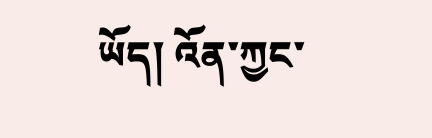ཡོད། འོན་ཀྱང་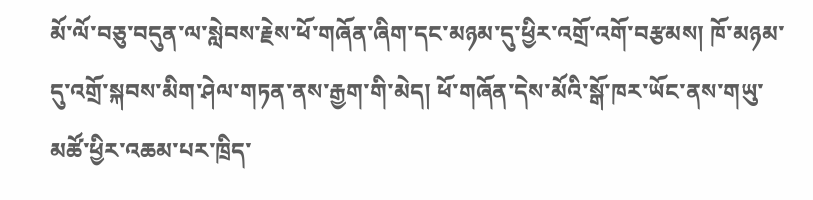མོ་ལོ་བཅུ་བདུན་ལ་སླེབས་རྗེས་ཕོ་གཞོན་ཞིག་དང་མཉམ་དུ་ཕྱིར་འགྲོ་འགོ་བརྩམས། ཁོ་མཉམ་དུ་འགྲོ་སྐབས་མིག་ཤེལ་གཏན་ནས་རྒྱག་གི་མེད། ཕོ་གཞོན་དེས་མོའི་སྒོ་ཁར་ཡོང་ནས་གཡུ་མཚོ་ཕྱིར་འཆམ་པར་ཁྲིད་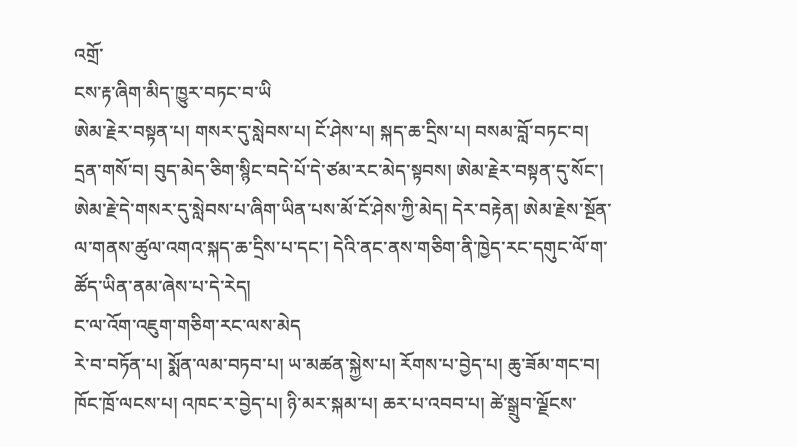འགྲོ་
ངས་རྟ་ཞིག་མིད་ཁྱུར་བཏང་བ་ཡི
ཨེམ་རྗེར་བསྟན་པ། གསར་དུ་སླེབས་པ། ངོ་ཤེས་པ། སྐད་ཆ་དྲིས་པ། བསམ་བློ་བཏང་བ། དྲན་གསོ་བ། བུད་མེད་ཅིག་སྙིང་བདེ་པོ་དེ་ཙམ་རང་མེད་སྟབས། ཨེམ་རྗེར་བསྟན་དུ་སོང་། ཨེམ་རྗེ་དེ་གསར་དུ་སླེབས་པ་ཞིག་ཡིན་པས་མོ་ངོ་ཤེས་ཀྱི་མེད། དེར་བརྟེན། ཨེམ་རྗེས་སྔོན་ལ་གནས་ཚུལ་འགའ་སྐད་ཆ་དྲིས་པ་དང་། དེའི་ནང་ནས་གཅིག་ནི་ཁྱེད་རང་དགུང་ལོ་ག་ཚོད་ཡིན་ནམ་ཞེས་པ་དེ་རེད།
ང་ལ་འོག་འཇུག་གཅིག་རང་ལས་མེད
རེ་བ་བཏོན་པ། སྨོན་ལམ་བཏབ་པ། ཡ་མཚན་སྐྱེས་པ། རོགས་པ་བྱེད་པ། ཆུ་ཟོམ་གང་བ། ཁོང་ཁྲོ་ལངས་པ། འཁང་ར་བྱེད་པ། ཉི་མར་སྐམ་པ། ཆར་པ་འབབ་པ། ཚེ་སྒྲུབ་ལྗོངས་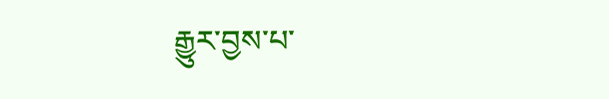རྒྱུར་བྱས་པ་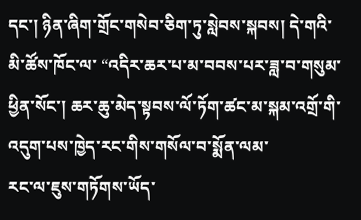དང་། ཉིན་ཞིག་གྲོང་གསེབ་ཅིག་ཏུ་སླེབས་སྐབས། དེ་གའི་མི་ཚོས་ཁོང་ལ་ “འདིར་ཆར་པ་མ་བབས་པར་ཟླ་བ་གསུམ་ཕྱིན་སོང་། ཆར་ཆུ་མེད་སྟབས་ལོ་ཏོག་ཚང་མ་སྐམ་འགྲོ་གི་འདུག་པས་ཁྱེད་རང་གིས་གསོལ་བ་སྨོན་ལམ་
རང་ལ་ཇུས་གཏོགས་ཡོད་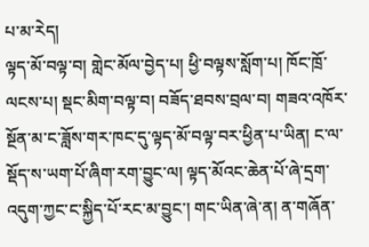པ་མ་རེད།
ལྟད་མོ་བལྟ་བ། གླེང་མོལ་བྱེད་པ། ཕྱི་བལྟས་སློག་པ། ཁོང་ཁྲོ་ལངས་པ། སྡང་མིག་བལྟ་བ། བཟོད་ཐབས་བྲལ་བ། གཟའ་འཁོར་སྔོན་མ་ང་ཟློས་གར་ཁང་དུ་ལྟད་མོ་བལྟ་བར་ཕྱིན་པ་ཡིན། ང་ལ་སྡོད་ས་ཡག་པོ་ཞིག་རག་བྱུང་ལ། ལྟད་མོའང་ཆེན་པོ་ཞེ་དྲག་འདུག་ཀྱང་ང་སྐྱིད་པོ་རང་མ་བྱུང་། གང་ཡིན་ཞེ་ན། ན་གཞོན་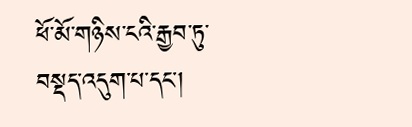ཕོ་མོ་གཉིས་ངའི་རྒྱབ་ཏུ་བསྡད་འདུག་པ་དང་།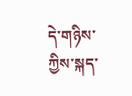དེ་གཉིས་ཀྱིས་སྐད་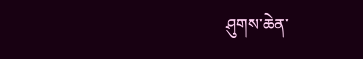ཤུགས་ཆེན་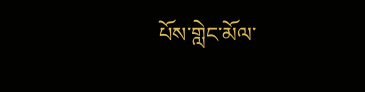པོས་གླེང་མོལ་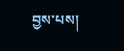བྱས་པས།